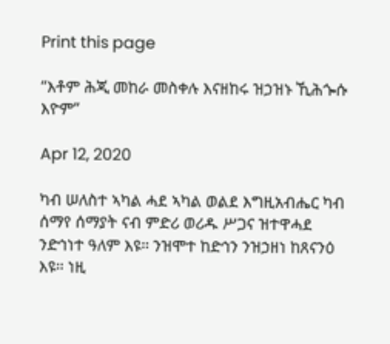Print this page

“እቶም ሕጂ መከራ መስቀሉ እናዘከሩ ዝኃዝኑ ኺሕጐሱ እዮም”

Apr 12, 2020

ካብ ሠለስተ ኣካል ሓደ ኣካል ወልደ እግዚአብሔር ካብ ሰማየ ሰማያት ናብ ምድሪ ወሪዱ ሥጋና ዝተዋሓደ ንድኅነተ ዓለም እዩ። ንዝሞተ ከድኅን ንዝኃዘነ ከጸናንዕ እዩ። ነዚ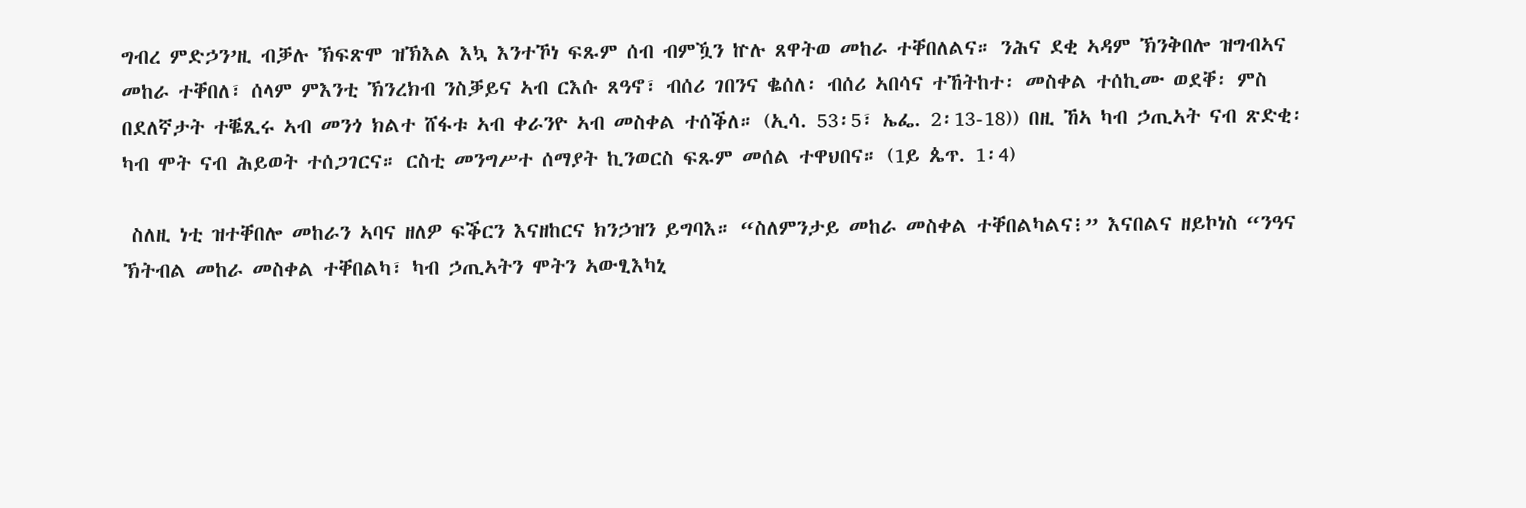ግብረ ምድኃን’ዚ ብቓሉ ኽፍጽሞ ዝኽእል እኳ እንተኾነ ፍጹም ሰብ ብምዃን ኵሉ ጸዋትወ መከራ ተቐበለልና። ንሕና ደቂ ኣዳም ኽንቅበሎ ዝግብኣና መከራ ተቐበለ፣ ሰላም ምእንቲ ኽንረክብ ንስቓይና ኣብ ርእሱ ጸዓኖ፣ ብሰሪ ገበንና ቈሰለ፡ ብሰሪ ኣበሳና ተኸትከተ፡ መስቀል ተሰኪሙ ወደቐ፡ ምስ በደለኛታት ተቘጺሩ ኣብ መንጎ ክልተ ሸፋቱ ኣብ ቀራንዮ ኣብ መስቀል ተሰቕለ። (ኢሳ. 53፡5፣ ኤፌ. 2፡13-18)) በዚ ኸኣ ካብ ኃጢኣት ናብ ጽድቂ፡ ካብ ሞት ናብ ሕይወት ተሰጋገርና። ርስቲ መንግሥተ ሰማያት ኪንወርስ ፍጹም መሰል ተዋህበና። (1ይ ጴጥ. 1፡4)

 ስለዚ ነቲ ዝተቐበሎ መከራን ኣባና ዘለዎ ፍቕርን እናዘከርና ክንኃዝን ይግባእ። “ስለምንታይ መከራ መስቀል ተቐበልካልና፧” እናበልና ዘይኮነስ “ንዓና ኽትብል መከራ መስቀል ተቐበልካ፣ ካብ ኃጢኣትን ሞትን ኣውፂእካኒ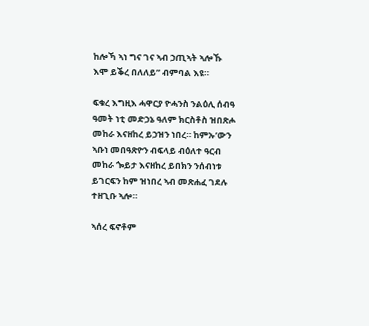ከሎኻ ኣነ ግና ገና ኣብ ኃጢኣት ኣሎኹ እሞ ይቕረ በለለይ” ብምባል እዩ።

ፍቁረ እግዚእ ሓዋርያ ዮሓንስ ንልዕሊ ሰብዓ ዓመት ነቲ መድኃኔ ዓለም ክርስቶስ ዝበጽሖ መከራ እናዘከረ ይኃዝን ነበረ። ከምኡ’ውን ኣቡነ መበዓጽዮን ብፍላይ ብዕለተ ዓርብ መከራ ጐይታ እናዘከረ ይበክን ንሰብነቱ ይገርፍን ከም ዝነበረ ኣብ መጽሐፈ ገደሉ ተዘጊቡ ኣሎ።

ኣሰረ ፍኖቶም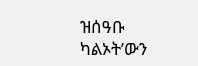ዝሰዓቡ ካልኦት’ውን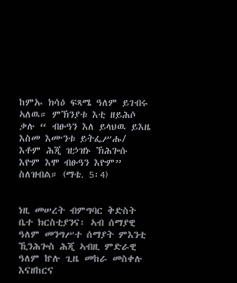ከምኡ ክሳዕ ፍጻሜ ዓለም ይገብሩ ኣለዉ። ምኽንያቱ እቲ ዘይሕሶ ቃሉ “ ብፁዓን እለ ይላህዉ ይእዜ እስመ እሙንቱ ይትፌሥሑ/ እቶም ሕጂ ዝኃዝኑ ኽሕጐሱ እዮም እሞ ብፁዓን እዮም” ስለዝብል። (ማቴ. 5፡4)


ነዚ መሠረት ብምግባር ቅድስት ቤተ ክርስቲያንና፡ ኣብ ሰማያዊ ዓለም መንግሥተ ሰማያት ምእንቲ ኺንሕጐስ ሕጂ ኣብዚ ምድራዊ ዓለም ኵሉ ጊዜ መከራ መስቀሉ እናዘከርና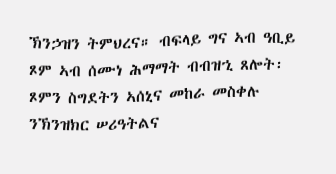ኽንኃዝን ትምህረና። ብፍላይ ግና ኣብ ዓቢይ ጾም ኣብ ሰሙነ ሕማማት ብብዝኂ ጸሎት፡ ጾምን ስግደትን ኣሰኒና መከራ መስቀሉ ንኽንዝክር ሠሪዓትልና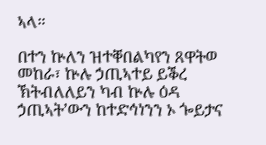ኣላ።

በተን ኵለን ዝተቐበልካየን ጸዋትወ መከራ፣ ኵሉ ኃጢኣተይ ይቕረ ኽትብለለይን ካብ ኵሉ ዕዳ ኃጢኣት’ውን ከተድኅነንን ኦ ጐይታና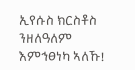ኢየሱስ ክርስቶስ ንዘለዓለም እምኅፀነካ ኣለኹ!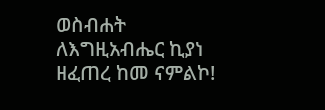ወስብሐት ለእግዚአብሔር ኪያነ ዘፈጠረ ከመ ናምልኮ!